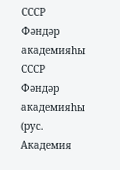СССР Фәндәр академияһы
СССР Фәндәр академияһы (рус. Академия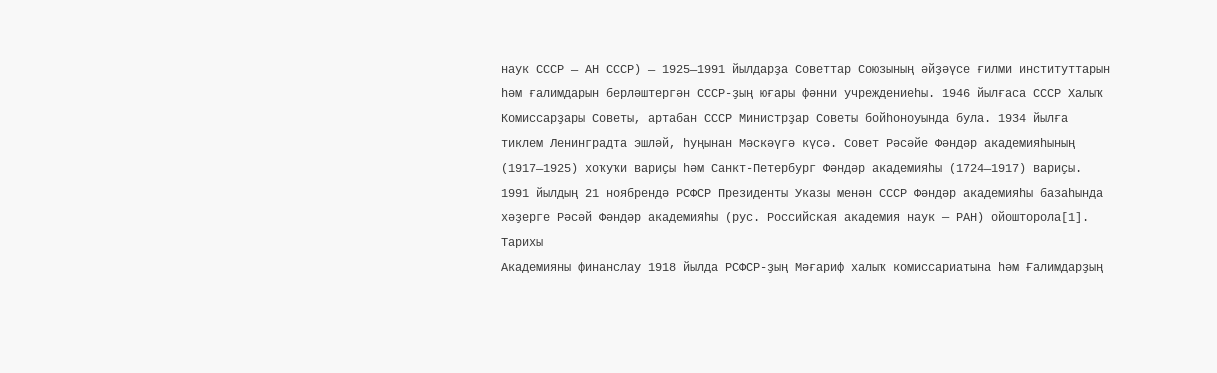наук СССР ― АН СССР) ― 1925―1991 йылдарҙа Советтар Союзының әйҙәүсе ғилми институттарын һәм ғалимдарын берләштергән СССР-ҙың юғары фәнни учреждениеһы. 1946 йылғаса СССР Халыҡ Комиссарҙары Советы, артабан СССР Министрҙар Советы бойһоноуында була. 1934 йылға тиклем Ленинградта эшләй, һуңынан Мәскәүгә күсә. Совет Рәсәйе Фәндәр академияһының (1917―1925) хоҡуҡи вариҫы һәм Санкт-Петербург Фәндәр академияһы (1724―1917) вариҫы.
1991 йылдың 21 ноябрендә РСФСР Президенты Указы менән СССР Фәндәр академияһы базаһында хәҙерге Рәсәй Фәндәр академияһы (рус. Российская академия наук — РАН) ойошторола[1].
Тарихы
Академияны финанслау 1918 йылда РСФСР-ҙың Мәғариф халыҡ комиссариатына һәм Ғалимдарҙың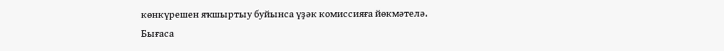көнкүрешен яҡшыртыу буйынса үҙәк комиссияға йөкмәтелә.
Бығаса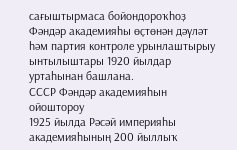сағыштырмаса бойондороҡһоҙ Фәндәр академияһы өҫтөнән дәүләт һәм партия контроле урынлаштырыу ынтылыштары 1920 йылдар уртаһынан башлана.
СССР Фәндәр академияһын ойоштороу
1925 йылда Рәсәй империяһы академияһының 200 йыллыҡ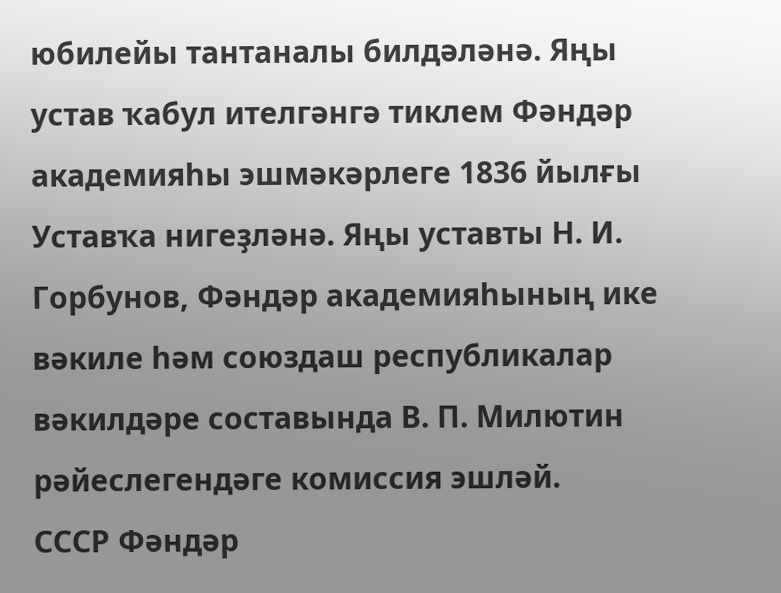юбилейы тантаналы билдәләнә. Яңы устав ҡабул ителгәнгә тиклем Фәндәр академияһы эшмәкәрлеге 1836 йылғы Уставҡа нигеҙләнә. Яңы уставты Н. И. Горбунов, Фәндәр академияһының ике вәкиле һәм союздаш республикалар вәкилдәре составында В. П. Милютин рәйеслегендәге комиссия эшләй.
СССР Фәндәр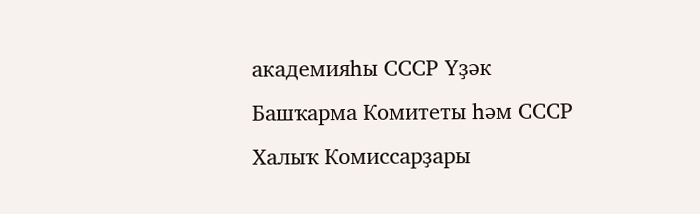академияһы СССР Үҙәк Башҡарма Комитеты һәм СССР Халыҡ Комиссарҙары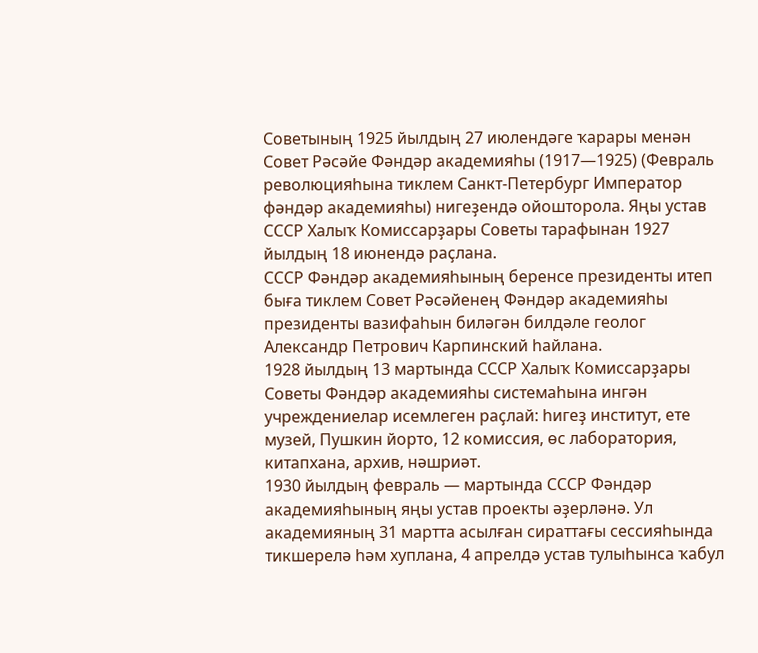Советының 1925 йылдың 27 июлендәге ҡарары менән Совет Рәсәйе Фәндәр академияһы (1917—1925) (Февраль революцияһына тиклем Санкт-Петербург Император фәндәр академияһы) нигеҙендә ойошторола. Яңы устав СССР Халыҡ Комиссарҙары Советы тарафынан 1927 йылдың 18 июнендә раҫлана.
СССР Фәндәр академияһының беренсе президенты итеп быға тиклем Совет Рәсәйенең Фәндәр академияһы президенты вазифаһын биләгән билдәле геолог Александр Петрович Карпинский һайлана.
1928 йылдың 13 мартында СССР Халыҡ Комиссарҙары Советы Фәндәр академияһы системаһына ингән учреждениелар исемлеген раҫлай: һигеҙ институт, ете музей, Пушкин йорто, 12 комиссия, өс лаборатория, китапхана, архив, нәшриәт.
1930 йылдың февраль — мартында СССР Фәндәр академияһының яңы устав проекты әҙерләнә. Ул академияның 31 мартта асылған сираттағы сессияһында тикшерелә һәм хуплана, 4 апрелдә устав тулыһынса ҡабул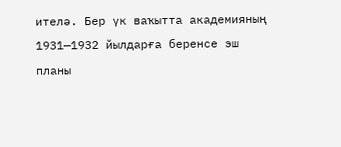ителә. Бер үк ваҡытта академияның 1931—1932 йылдарға беренсе эш планы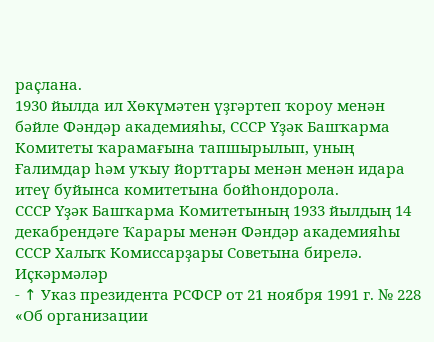раҫлана.
1930 йылда ил Хөкүмәтен үҙгәртеп ҡороу менән бәйле Фәндәр академияһы, СССР Үҙәк Башҡарма Комитеты ҡарамағына тапшырылып, уның Ғалимдар һәм уҡыу йорттары менән менән идара итеү буйынса комитетына бойһондорола.
СССР Үҙәк Башҡарма Комитетының 1933 йылдың 14 декабрендәге Ҡарары менән Фәндәр академияһы СССР Халыҡ Комиссарҙары Советына бирелә.
Иҫкәрмәләр
- ↑ Указ президента РСФСР от 21 ноября 1991 г. № 228 «Об организации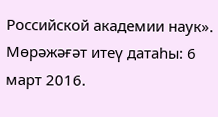Российской академии наук». Мөрәжәғәт итеү датаһы: 6 март 2016.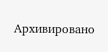Архивировано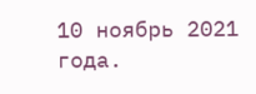10 ноябрь 2021 года.